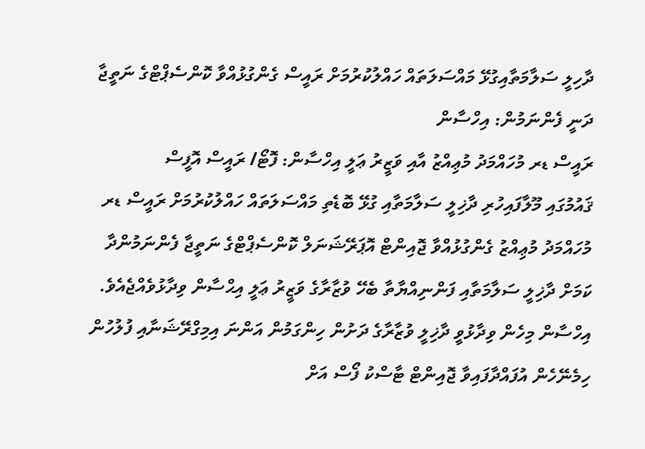ދާހިލީ ސަލާމަތާއިގުޅޭ މައްސަލަތައް ހައްލުކުރުމަށް ރައީސް ގެންގުޅުއްވާ ކޮންސެޕްޓްގެ ނަތީޖާ ދަނީ ފެންނަމުން: އިހްސާން
ރައީސް ޑރ މުހައްމަދު މުޢިއްޒު އާއި ވަޒީރު ޢަލީ އިހްސާން: ފޮޓޯ/ ރައީސް އޮފީސް
ޤައުމުގައި މޫލާފައިހުރި ދާޚިލީ ސަލާމަތާއި ގުޅޭ ބޮޑެތި މައްސަލަތައް ހައްލުކުރުމަށް ރައީސް ޑރ މުހައްމަދު މުޢިއްޒު ގެންގުޅުއްވާ ޖޮއިންޓް އޮޕަރޭޝަނަލް ކޮންސެޕްޓްގެ ނަތީޖާ ފެންނަމުންދާ ކަމަށް ދާޚިލީ ސަލާމަތާއި ފަންނިއްޔާތާ ބެހޭ ވުޒާރާގެ ވަޒީރު ޢަލީ އިޙްސާން ވިދާޅުވެއްޖެއެވެ.
އިހްސާން މިހެން ވިދާޅުވީ ދާޚިލީ ވުޒާރާގެ ދަށުން ހިންގަމުން އަންނަ އިމިގްރޭޝަނާއި ފުލުހުން ހިމެނޭހެން އުފައްދާފައިވާ ޖޮއިންޓް ޓާސްކު ފޯސް އަށް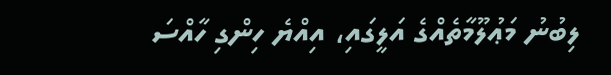ލިބުނު މަޢުލޫމާތެއްގެ އަލީގައި، އިއްޔެ ހިންގި ހާއްސަ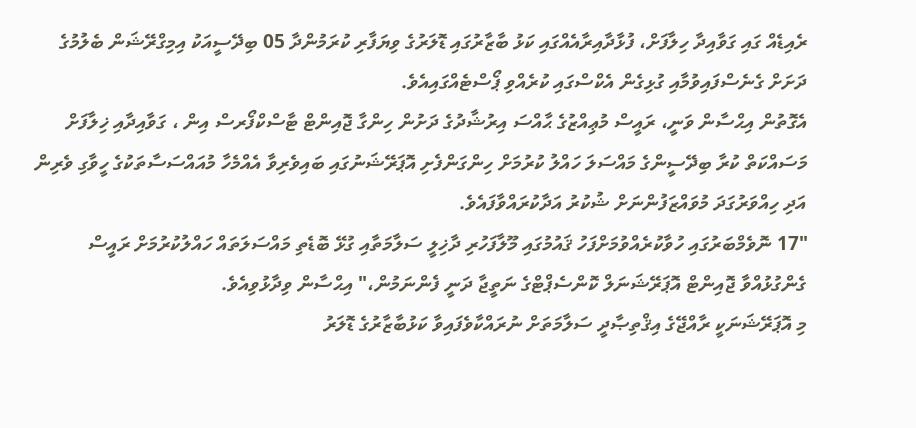ރެއިޑެއް ގައި ގަވާއިދާ ހިލާފަށް، ފުޅާދާއިރާއެއްގައި ކަޅު ބާޒާރުގައި ޑޮލަރުގެ ވިޔަފާރި ކުރަމުންދާ 05 ބިދޭސީއަކު އިމިގްރޭޝަން ބެލުމުގެ ދަށަށް ގެނެސްފައިވުމާއި ގުޅިގެން އެކްސްގައި ކުރެއްވި ޕޯސްޓެއްގައިއެވެ.
އެގޮތުން އިޙްސާން ވަނީ، ރައީސް މުޢިއްޒުގެ ޙާއްސަ އިރުޝާދުގެ ދަށުން ހިންގާ ޖޮއިންޓް ޓާސްކްފޯރސް އިން ، ގަވާއިދާއި ޚިލާފަށް މަސައްކަތް ކުރާ ބިދޭސީންގެ މައްސަލަ ހައްލު ކުރުމަށް ހިންގަންފެށި އޮޕަރޭޝަނުގައި ބައިވެރިވާ އެއްމެހާ މުއައްސަސާތަކުގެ ހީވާގި ވެރިން އަދި ހިއްވަރުގަދަ މުވައްޒަފުންނަށް ޝުކުރު އަދާކުރައްވާފައެވެ.
"17 ނޮވެމްބަރުގައި ހުވާކުރެއްވުމަށްފަހު ޤައުމުގައި މޫލާފަހުރި ދާޚިލީ ސަލާމަތާއި ގުޅޭ ބޮޑެތި މައްސަލަތައް ހައްލުކުރުމަށް ރައީސް ގެންގުޅުއްވާ ޖޮއިންޓް އޮޕަރޭޝަނަލް ކޮންސެޕްޓްގެ ނަތީޖާ ދަނީ ފެންނަމުން،" އިޙްސާން ވިދާޅުވިއެވެ.
މި އޮޕަރޭޝަނަކީ ރާއްޖޭގެ އިޤްތިޞާދީ ސަލާމަތަށް ނުރައްކާވެފައިވާ ކަޅުބާޒާރުގެ ޑޮލަރު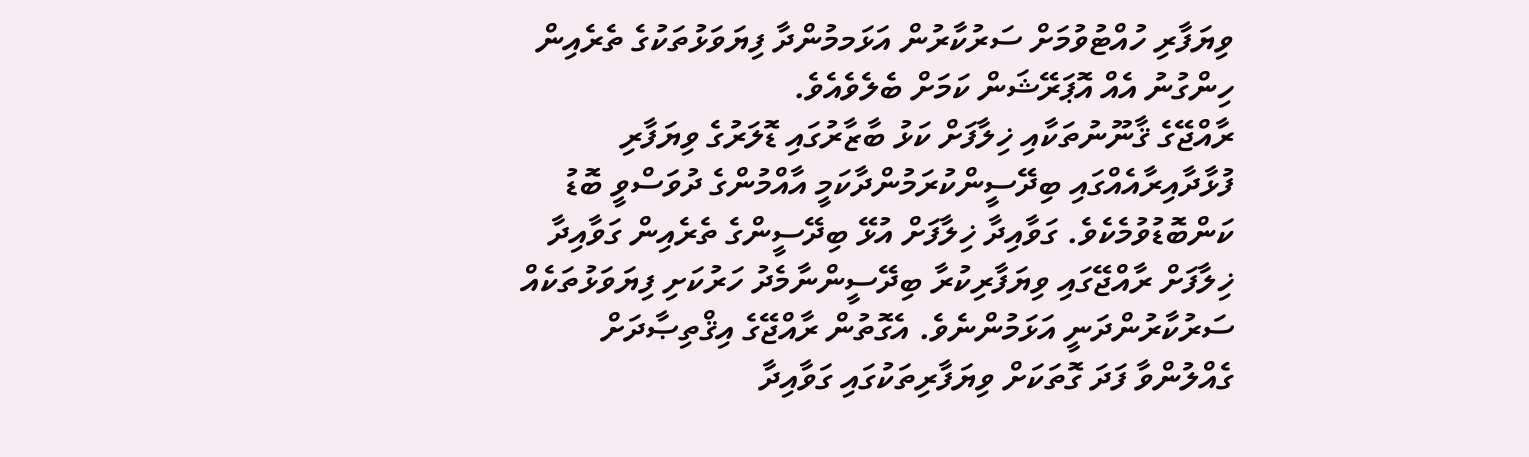ވިޔަފާރި ހުއްޓުވުމަށް ސަރުކާރުން އަޅަމމުންދާ ފިޔަވަޅުތަކުގެ ތެރެއިން ހިންގުނު އެއް އޮޕަރޭޝަން ކަމަށް ބެލެވެއެވެ.
ރާއްޖޭގެ ޤާނޫނުތަކާއި ޚިލާފަށް ކަޅު ބާޒާރުގައި ޑޮލަރުގެ ވިޔަފާރި ފުޅާދާއިރާއެއްގައި ބިދޭސީންކުރަމުންދާކަމީ އާއްމުންގެ ދުވަސްވީ ބޮޑު ކަންބޮޑުވުމެކެވެ. ގަވާއިދާ ޚިލާފަށް އުޅޭ ބިދޭސީންގެ ތެރެއިން ގަވާއިދާ ޚިލާފަށް ރާއްޖޭގައި ވިޔަފާރިކުރާ ބިދޭސީންނާމެދު ހަރުކަށި ފިޔަވަޅުތަކެއް ސަރުކާރުންދަނީ އަޅަމުންނެވެ. އެގޮތުން ރާއްޖޭގެ އިޤްތިޞާދަށް ގެއްލުންވާ ފަދަ ގޮތަކަށް ވިޔަފާރިތަކުގައި ގަވާއިދާ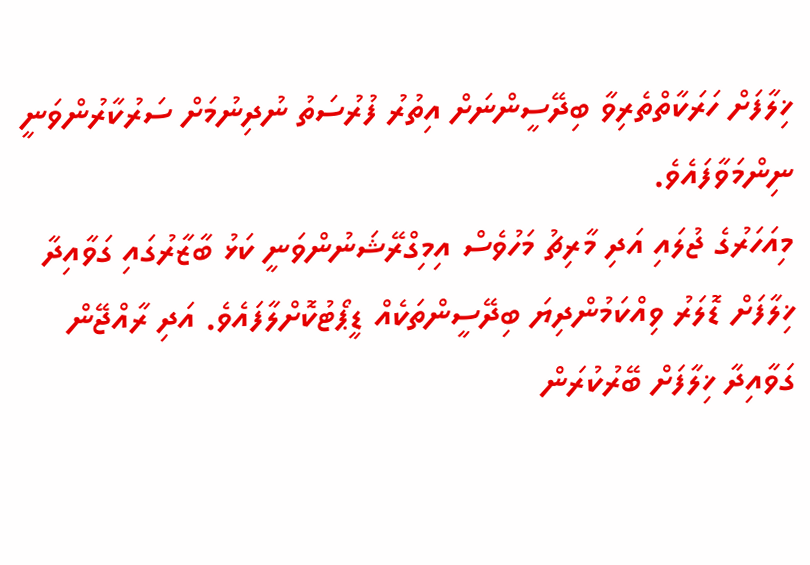ޚިލާފަށް ހަރަކާތްތެރިވާ ބިދޭސީންނަށް އިތުރު ފުރުސަތު ނުދިނުމަށް ސަރުކާރުންވަނީ ނިންމަވާފައެވެ.
މިއަހަރުގެ ޖުލައި އަދި މާރިޗު މަހުވެސް އިމިގްރޭޝަނުންވަނީ ކަޅު ބާޒާރުގައި ގަވާއިދާ ޚިލާފަށް ޑޮލަރު ވިއްކަމުންދިޔަ ބިދޭސީންތަކެއް ޑީޕޯޓުކޮށްލާފައެވެ. އަދި ރާއްޖޭން ގަވާއިދާ ޚިލާފަށް ބޭރުކުރަން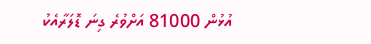އުޅުން 81000 އަށްވުރެ ގިނަ ޑޮލަރާއެކު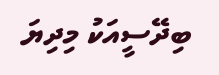ބިދޭސީއަކު މިދިޔަ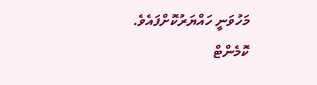މަހުވަނީ ހައްޔަރުކޮށްފައެވެ.
ކޮމެންޓް